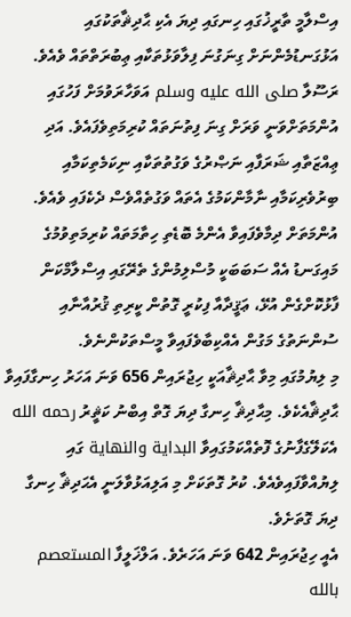އިސްލާމީ ތާރީޚުގައި ހިނގައި ދިޔަ އެކި ޙާދިޘާތަކުގައި އަޅުގަނޑުމެންނަށް ގިނަގުނަ ފިލާވަޅުތަކާއި ޢިބުރަތްތައް ވެއެވެ. ރަސޫލާ صلى الله عليه وسلم އަވަހާރަވުމަށް ފަހުގައި އުންމަތަށްވަނީ ވަރަށް ގިނަ ފިތުނަތައް ކުރިމަތިވެފައެވެ. އަދި ޢިއްޒަތާއި ޝަރަފާއި ނަޞްރުގެ ވަގުތުތަކާއި ނިކަމެތިކަމާއި ބިރުވެރިކަމާއި ނާމާންކަމުގެ އެތައް ވަގުތެއްވެސް ދެކެފައި ވެއެވެ. އުންމަތަށް ދިމާވެފައިވާ އެންމެ ބޮޑެތި ހިތާމަތައް ކުރިމަތިވުމުގެ މައިގަނޑު އެއް ސަބަބަކީ މުސްލިމުންގެ ތެރޭގައި އިސްލާމްކަން ފާޅުކޮށްގެން އުޅޭ، ޢަޤީދާއާ ފިކުރީ ގޮތުން ކީރިތި ޤުރުއާނާއި ސުންނަތުގެ މަގުން އެއްކިބާވެފައިވާ މީސްތަކުންނެވެ.
މި ލިޔުމުގައި މިވާ ޙާދިޘާއަކީ ހިޖުރައިން 656 ވަނަ އަހަރު ހިނގާފައިވާ ޙާދިޘާއެކެވެ. މިޙާދިޘާ ހިނގާ ދިޔަ ގޮތް އިބްނު ކަޘީރު رحمه الله އެކަލޭގެފާނުގެ ފޮތެއްކަމުގައިވާ البداية والنهاية ގައި ލިޔުއްވާފައިވެއެވެ. ކުރު ގޮތަކަށް މި އަލިއަޅުވާލަނީ އެޙަދިޘާ ހިނގާ ދިޔަ ގޮތަށެވެ.
އެއީ ހިޖުރައިން 642 ވަނަ އަހަރެވެ. އަލްޚަލީފާ المستعصم بالله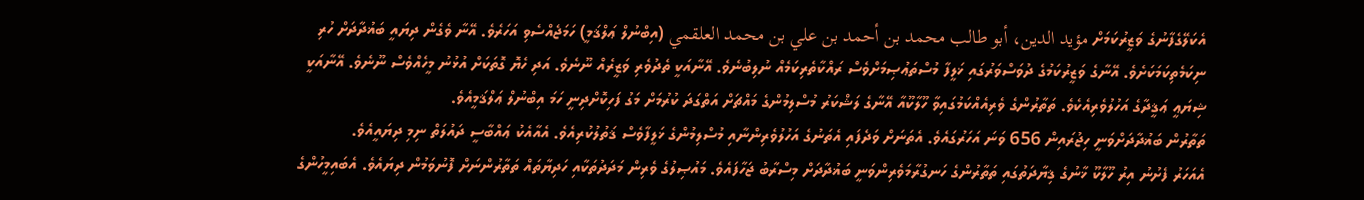އެކަލޭގެފާނުގެ ވަޒީރުކަމަށް مؤيد الدين، أبو طالب محمد بن أحمد بن علي بن محمد العلقمي (އިބްނުލް ޢަލްޤަމީ) ހަމަޖެއްސެވި އަހަރެވެ. އޭނާ ވެގެން ދިޔައީ ބަޣުދާދަށް ހުރި ނިކަމެތިކަމަކަށެވެ. އޭނާގެ ވަޒީރުކަމުގެ ދުވަސްވަރުގައި ޚަލީފާ މުސްތަޢުޞިމަށްވެސް ރައްކާތެރިކަމެއް ނުލިބުނެވެ. އޭނާއަކީ ތެދުވެރި ވަޒީރެއް ނޫނެވެ. އަދި ހެޔޮ ގޮތަކަށް އުޅުނު މީހެއްވެސް ނޫނެވެ. އޭނާއަކީ ޝިޔަޢީ ޢަޤީދާގެ އަހުލުވެރިއެކެވެ. ތަތާރުންގެ ވެރިއެއްކަމުގައިވާ ހޫލާކޫއާ އޭނާގެ ލަޝްކަރު މުސްލިމުންގެ މައްޗަށް އަތްގަދަ ކުރުމަށް މަގު ފަހިކޮށްދިނީ ހަމަ އިބްނުލް ޢަލްޤަމީއެވެ.
ތަތާރުން ބަޣުދާދަށްވަނީ ހިޖުރައިން 656 ވަނަ އަހަރުގައެވެ. އެތަނަށް ވަދެފައި އެތަނުގެ އަހުލުވެރިންނާއި މުސްލިމުންގެ ޚަލީފާވެސް ޤަތުލުކުރިއެވެ. އެއާއެކު ޢައްބާސީ ދައުލަތް ނިމި ދިޔައީއެވެ.
އެއަހަރު ފެށުނު އިރު ހޫލާކޫ ޚާނުގެ ޤިޔާދަތުގައި ތަތާރުންގެ ހަނގުރާމަވެރިންވަނީ ބަޣުދާދަށް މިސްރާބު ޖަހާފައެވެ. މައުޞިލުގެ ވެރިން މަދަދުތަކާއި ހަދިޔާތައް ތަތާރުންނަށް ފޮނުވަމުން ދިޔައެވެ. އެބައިމީހުންގެ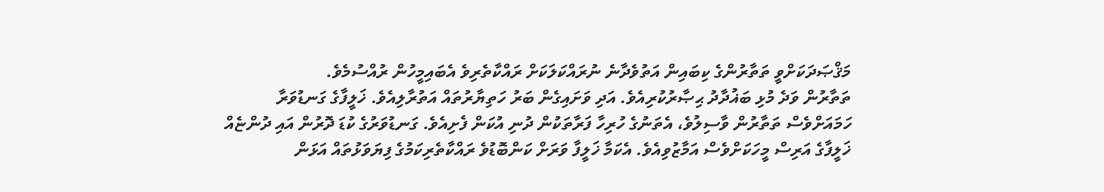މަޤްޞަދަކަށްވީ ތަތާރުންގެ ކިބައިން އަތުވެދާނެ ނުރައްކަލަކަށް ރައްކާތެރިވެ އެބައިމީހުން ރުއްސުމެވެ.
ތަތާރުން ވަދެ މުޅި ބަޣުދާދު ޙިޞާރުކުރިއެވެ. އަދި ވަށައިގެން ބަރު ހަތިޔާރުތައް އަތުރާލިއެވެ. ޚަލީފާގެ ގަނޑުވަރާ ހަމައަށްވެސް ތަތާރުން ވާސިލުވެ، އެތަނުގެ ހުރިހާ ފަރާތަކުން ދުނި އުކަން ފެށިއެވެ. ގަނޑުވަރުގެ ކުޑަ ދޮރުން އައި ދުންޏެއް ޚަލީފާގެ އަރިސް މީހަކަށްވެސް އަމާޒުވިއެވެ. އެކަމާ ޚަލީފާ ވަރަށް ކަންބޮޑުވެ ރައްކާތެރިކަމުގެ ފިޔަވަޅުތައް އަޅަން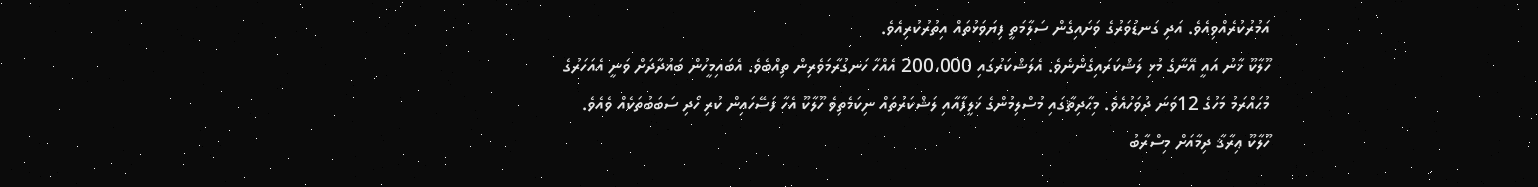އަމުރުކުރެއްވިއެވެ. އަދި ގަނޑުވަރުގެ ވަށައިގެން ސަލާމަތީ ފިޔަވަޅުތައް އިތުރުކުރިއެވެ.
ހޫލާކޫ ޚާނު އައީ އޭނާގެ މުޅި ލަޝްކަރައިގެންނެވެ. އެލަޝްކަރުގައި 200،000 އެއްހާ ހަނގުރާމަވެރިން ތިއްބެވެ. އެބައިމީހުން ބަޣުދާދަށް ވަނީ އެއަހަރުގެ މުޙައްރަމު މަހުގެ 12ވަނަ ދުވަހުއެވެ. މިޙާދިޘާގައި މުސްލިމުންގެ ޚަލީފާއާއި ލަޝްކަރުތައް ނިކަމެތިވެ ހޫލާކޫ އެހާ ފަސޭހައިން ކުރި ހޯދި ސަބަބުތަކެއް ވެއެވެ.
ހޫލާކޫ ޢިރާޤާ ދިމާއަށް މިސްރާބު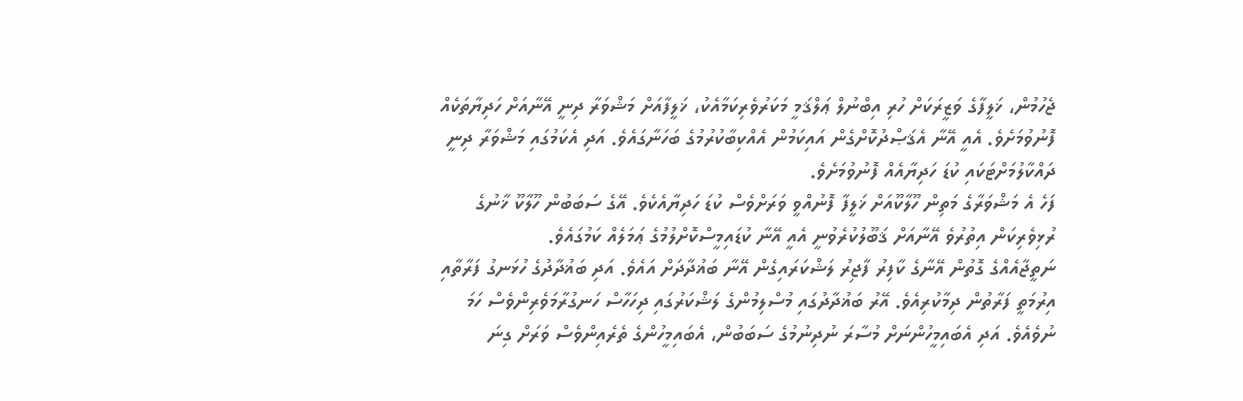ޖެހުމުން، ޚަލީފާގެ ވަޒީރަކަށް ހުރި އިބްނުލް ޢަލްޤަމީ މަކަރުވެރިކަމާއެކު، ޚަލީފާއަށް މަޝްވަރާ ދިނީ އޭނާއަށް ހަދިޔާތަކެއް ފޮނުވުމަށެވެ. އެއީ އޭނާ އެޤަޞްދުކޮށްގެން އައިކަމުން އެއްކިބާކުރުމުގެ ބަހަނާގައެވެ. އަދި އެކަމުގައި މަޝްވަރާ ދިނީ ދައްކާލުމަށްޓަކައި ކުޑަ ހަދިޔާއެއް ފޮނުވުމަށެވެ.
ފަހެ އެ މަޝްވަރާގެ މަތިން ހޫލާކޫއަށް ޚަލީފާ ފޮނުއްވީ ވަރަށްވެސް ކުޑަ ހަދިޔާއެކެވެ. އޭގެ ސަބަބުން ހޫލާކޫ ޚާނުގެ ރުޅިވެރިކަން އިތުރުވެ އޭނާއަށް ޤަބޫލުކުރެވުނީ އެއީ އޭނާ ކުޑައިމީސްކޮށްލުމުގެ ޢަމަލެއް ކަމުގައެވެ.
ނަތީޖާއެއްގެ ގޮތުން އޭނާގެ ކާފިރު ފާޖިރު ލަޝްކަރައިގެން އޭނާ ބަޣުދާދަށް އައެވެ. އަދި ބަޣުދާދުގެ ހުޅަނގު ފަރާތާއި އިރުމަތީ ފަރާތުން ދިމާކުރިއެވެ. އޭރު ބަޣުދާދުގައި މުސްލިމުންގެ ލަޝްކަރުގައި ދިހަހާސް ހަނގުރާމަވެރިންވެސް ހަމަ ނުވެއެވެ. އަދި އެބައިމީހުންނަށް މުސާރަ ނުދިނުމުގެ ސަބަބުން، އެބައިމީހުންގެ ތެރެއިންވެސް ވަރަށް ގިނަ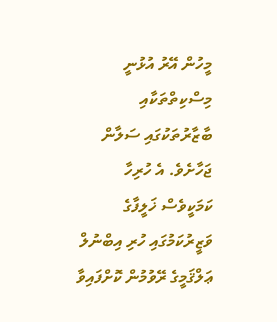މީހުން އޭރު އުޅުނީ މިސްކިތްތަކާއި ބާޒާރުތަކުގައި ސަލާން ޖަހާށެވެ. އެ ހުރިހާ ކަމަކީވެސް ޚަލީފާގެ ވަޒީރުކަމުގައި ހުރި އިބްނުލް ޢަލްޤަމީގެ ރޭވުމުން ކޮށްފައިވާ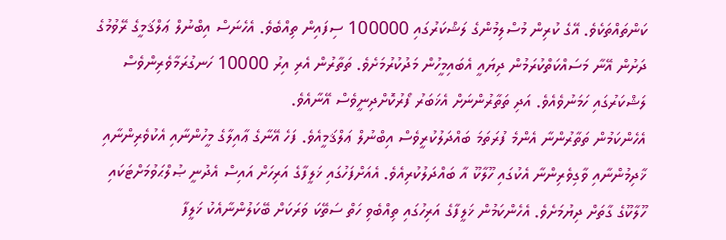ކަންތައްތަކެވެ. އޭގެ ކުރިން މުސްލިމުންގެ ލަޝްކަރުގައި 100000 ސިފައިން ތިއްބެވެ. އެހެނަސް އިބްނުލް ޢަލްޤަމީގެ ރޭވުމުގެ ދަށުން އޭނާ މަސައްކަތްކުރަމުން ދިޔައީ އެބައިމީހުން މަދުކުރުމަށެވެ. ތަތާރުން އެރި އިރު 10000 ހަނގުރަމާވެރިންވެސް ލަޝްކަރުގައި ހަމަނުވެއެވެ. އަދި ތަތާރުންނަށް އެޚަބަރު ފޯރުކޮށްދިނީވެސް އޭނާއެވެ.
އެހެންކަމުން ތަތާރުންނާ އެންމެ ފުރަތަމަ ބައްދަލުކުރީވެސް އިބްނުލް ޢަލްޤަމީއެވެ. ފަހެ އޭނާގެ ޢާއިލާގެ މީހުންނާއި އެކުވެރިންނާއި ޚާދިމުންނާއި ވާގިވެރިންނާ އެކުގައި ހޫލާކޫ އާ ބައްދަލުކުރިއެވެ. އެއަށްފަހުގައި ޚަލީފާގެ އަރިހަށް އައިސް އެދުނީ ޞުލްޙަވުމަށްޓަކައި ހޫލާކޫގެ ގާތަށް ދިޔުމަށެވެ. އެހެންކަމުން ޚަލީފާގެ އަރިހުގައި ތިއްބެވި ހަތް ސަތޭކަ ވަރަކަށް ބޭކަލުންނާއެކު ޚަލީފާ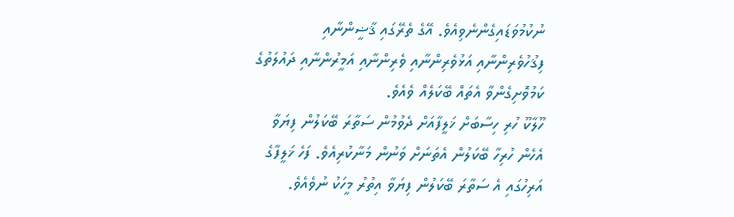ނުކުމުވަޑައިގެންނެވިއެވެ. އޭގެ ތެރޭގައި ޤާޟީންނާއި ފިޤުހުވެރިންނާއި އަޅުވެރިންނާއި ވެރިންނާއި އަމީރުންނާއި ދައުލަތުގެ ކަމުވޮށިގެންވާ އެތައް ބޭކަލެއް ވެއެވެ.
ހޫލާކޫ ހުރި ހިސާބަށް ޚަލީފާއަށް ދެވުމުން ސަތާރަ ބޭކަލުން ފިޔަވާ އެހެން ހުރިހާ ބޭކަލުން އެތަނަށް ވަނުން މަނާކުރިއެވެ. ފަހެ ޚަލީފާގެ އަރިހުގައި އެ ސަތާރަ ބޭކަލުން ފިޔަވާ އިތުރު މީހަކު ނުވެއެވެ.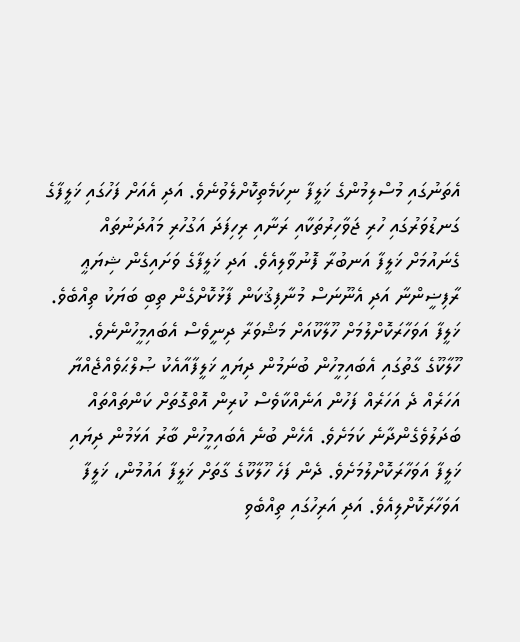އެތަނުގައި މުސްލިމުންގެ ޚަލީފާ ނިކަމެތިކޮށްލެވުނެވެ. އަދި އެއަށް ފަހުގައި ޚަލީފާގެ ގަނޑުވަރުގައި ހުރި ޖަވާހިރުތަކާއި ރަނާއި ރިހިފަދަ އަގުހުރި މައުދަނުތައް ގެނައުމަށް ޚަލީފާ އަނބުރާ ފޮނުވާލިއެވެ. އަދި ޚަލީފާގެ ވަށައިގެން ޝިޔަޢީ ރާފިޟީންނާ އަދި އެނޫނަސް މުނާފިޤުކަން ފާޅުކޮށްގެން ތިބި ބަޔަކު ތިއްބެވެ. ޚަލީފާ އަވަހާރަކޮށްލުމަށް ހޫލާކޫއަށް މަޝްވަރާ ދިނީވެސް އެބައިމީހުންނެވެ.
ހޫލާކޫގެ ގާތުގައި އެބައިމީހުން ބުނަމުން ދިޔައީ ޚަލީފާއާއެކު ޞުލްޙަވެއްޖެއްޔާ އަހަރެއް ދެ އަހަރެއް ފަހުން އަނެއްކާވެސް ކުރިން އޮތްގޮތަށް ކަންތައްތައް ބަދަލުވެގެންދާނެ ކަމަށެވެ. އެހެން ބުނެ އެބައިމީހުން ބާރު އަޅަމުން ދިޔައި ޚަލީފާ އަވަހާރަކޮށްލުމަށެވެ. ދެން ފަހެ ހޫލާކޫގެ ގާތަށް ޚަލީފާ އައުމުން، ޚަލީފާ އަވަހާރަކޮށްލިއެވެ. އަދި އަރިހުގައި ތިއްބެވި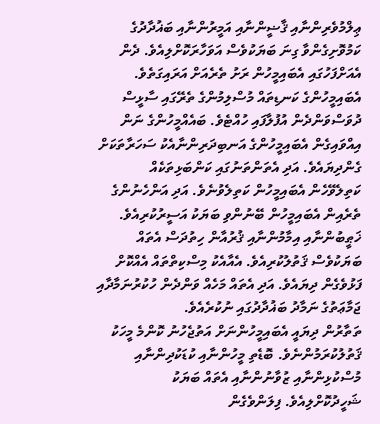ޢިލްމުވެރިންނާއި ޤާޟީންނާއި އަމީރުންނާއި ބަޣުދާދުގެ ކަމުވޮށިގެންވާ ގިނަ ބަޔަކުވެސް އަވަހާރަކޮށްލިއެވެ. ދެން އެއަށްފަހުގައި އެބައިމީހުން ރަށު ތެރެއަށް އަރައިގަތެވެ.
އެބައިމީހުންގެ ކަނޑިތައް މުސްލިމުންގެ ތެރޭގައި ސާޅީސް ދުވަސްވަންދެން އުފުލާފައި ހުއްޓެވެ. ބައެއްމީހުންގެ ނަން އިއްވައިގެން އެބައިމީހުންގެ އަނބިދަރިންނާއެކު ސަހަރާތަކަށް ގެންދިޔައެވެ. އަދި އެތަންތަނުގައި ކަންބަޅިތަކެއް ކަތިލެވޭހެން އެބައިމީހުން ކަތިލެވުނެވެ. އަދި އަންހެނުންގެ ތެރެއިން އެބައިމީހުން ބޭނުންވި ބަޔަކު އަސީރުކުރިއެވެ.
ޚަޠީބުންނާއި އިމާމުންނާއި ޤުރުއާން ހިތުދަސް އެތައް ބަޔަކުވެސް ޤަތުލުކުރިއެވެ. އެއާއެކު މިސްކިތްތައް އެއްކޮށް ފަޅުވެގެން ދިޔައެވެ. އަދި އެތައް މަހެއް ވަންދެން ހުކުރުނަމާދާއި ޖަމާޢަތުގެ ނަމާދު ބަޣުދާދުގައި ނުކުރެއެވެ.
ތަތާރުން ދިޔައީ އެބައިމީހުންނަށް އަތުޖެހުނު ކޮންމެ މީހަކު ޤަތުލުކުރަމުންނެވެ. ބޮޑެތި މީހުންނާއި ކުޑަކުދިންނާއި މުސްކުޅިންނާއި ޒުވާނުންނާއި އެތައް ބަޔަކު ޝަހީދުކޮށްލިއެވެ. ފިލަންވެގެން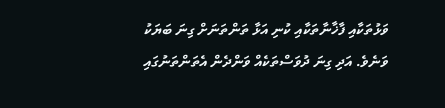ވަޅުތަކާއި ފާޚާނާތަކާއި ކުނި އަޅާ ތަންތަނަށް ގިނަ ބަޔަކު ވަނެވެ. އަދި ގިނަ ދުވަސްތަކެއް ވަންދެން އެތަންތަނުގައި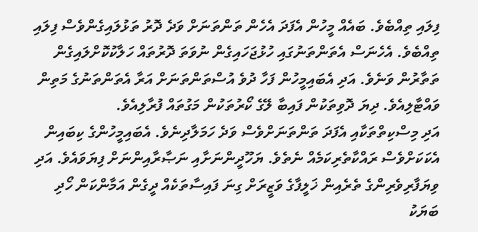ފިލައި ތިއްބެވެ. ބައެއް މީހުން އެފަދަ އެހެން ތަންތަނަށް ވަދެ ދޮރު ތަޅުލައިގެންވެސް ފިލައި ތިއްބެވެ. އެހެނަސް އެތަންތަނުގައި ހުޅުޖަހައިގެން ނުވަތަ ދޮރުތައް ހަލާކުކޮށްލައިގެން ތަތާރުން ވަނެވެ. އަދި އެބައިމީހުން ފަހާ ދުވެ އުސްތަންތަނަށް އަރާ އެތަންތަނުގެ މަތިން ވައްޓާލިއެވެ. ދިޔަ ދޮވިތަކުން ފައިބާ ލޭގެ ކޯރުތަކުން މަގުތައް ފުރާލިއެވެ.
އަދި މިސްކިތްތަކާއި އެފަދަ ތަންތަނަށްވެސް ވަދެ ހަމަލާދިނެވެ. އެބައިމީހުންގެ ކިބައިން އެކަކަށްވެސް ރައްކާތެރިކަމެއް ނެތެވެ. ޔަހޫދީންނަށާއި ނަޞާރާއިންނަށް ފިޔަވައެވެ. އަދި ވިޔަފާރިވެރިންގެ ތެރެއިން ޚަލީފާގެ ވަޒީރަށް ގިނަ ފައިސާތަކެއް ދީގެން އަމާންކަން ހޯދި ބަޔަކު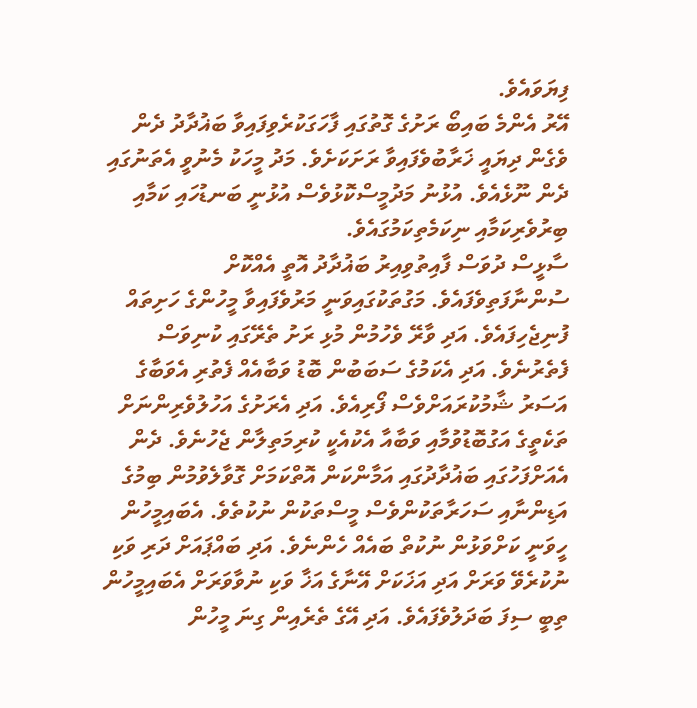ފިޔަވައެވެ.
އޭރު އެންމެ ބައިބޯ ރަށުގެ ގޮތުގައި ފާހަގަކުރެވިފައިވާ ބަޣުދާދު ދެން ވެގެން ދިޔައީ ޚަރާބުވެފައިވާ ރަށަކަށެވެ. މަދު މީހަކު މެނުވީ އެތަނުގައި ދެން ނޫޅެއެވެ. އުޅުނު މަދުމީސްކޮޅުވެސް އުޅުނީ ބަނޑުހައި ކަމާއި ބިރުވެރިކަމާއި ނިކަމެތިކަމުގައެވެ.
ސާޅީސް ދުވަސް ފާއިތުވިއިރު ބަޣުދާދު އޮތީ އެއްކޮށް ސުންނާފަތިވެފައެވެ. މަގުތަކުގައިވަނީ މަރުވެފައިވާ މީހުންގެ ހަށިތައް ފުނިޖެހިފައެވެ. އަދި ވާރޭ ވެހުމުން މުޅި ރަށު ތެރޭގައި ކުނިވަސް ފެތެރުނެވެ. އަދި އެކަމުގެ ސަބަބުން ބޮޑު ވަބާއެއް ފެތުރި އެވަބާގެ އަސަރު ޝާމުކުރައަށްވެސް ފޯރިއެވެ. އަދި އެރަށުގެ އަހުލުވެރިންނަށް ތަކެތީގެ އަގުބޮޑުވުމާއި ވަބާއާ އެކުއެކީ ކުރިމަތިލާން ޖެހުނެވެ. ދެން އެއަށްފަހުގައި ބަޣުދާދުގައި އަމާންކަން އޮތްކަމަށް ގޮވާލެވުމުން ބިމުގެ އަޑިންނާއި ސަހަރާތަކުންވެސް މީސްތަކުން ނުކުތެވެ. އެބައިމީހުން ހީވަނީ ކަށްވަޅުން ނުކުތް ބައެއް ހެންނެވެ. އަދި ބައްޕައަށް ދަރި ވަކި ނުކުރެވޭ ވަރަށް އަދި އަޚަކަށް އޭނާގެ އަޚާ ވަކި ނުވާވަރަށް އެބައިމީހުން ތިބީ ސިފަ ބަދަލުވެފައެވެ. އަދި އޭގެ ތެރެއިން ގިނަ މީހުން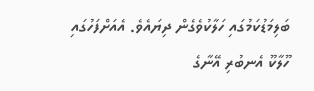ބަލިމަޑުކަމުގައި ހަލާކުވެގެން ދިޔައެވެ. އެއަށްފަހުގައި ހޫލާކޫ އެނބުރި އޭނާގެ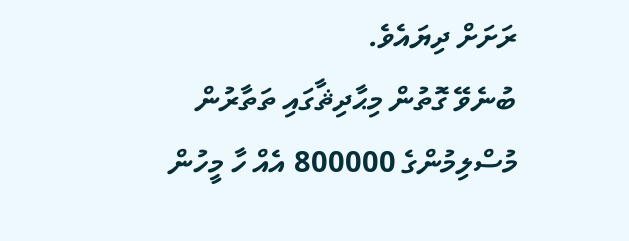ރަށަށް ދިޔައެވެ.
ބުނެވޭ ގޮތުން މިޙާދިޘާގައި ތަތާރުން މުސްލިމުންގެ 800000 އެއް ހާ މީހުން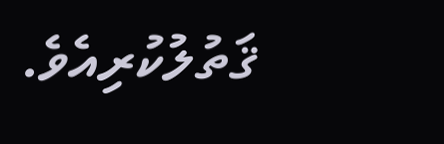ޤަތުލުކުރިއެވެ.